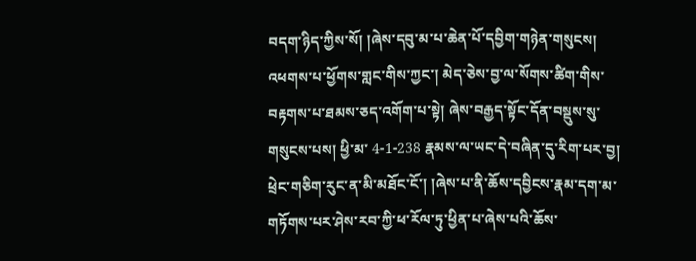བདག་ཉིད་ཀྱིས་སོ། །ཞེས་དབུ་མ་པ་ཆེན་པོ་དབྱིག་གཉེན་གསུངས། འཕགས་པ་ཕྱོགས་གླང་གིས་ཀྱང་། མེད་ཅེས་བྱ་ལ་སོགས་ཚིག་གིས་བརྟགས་པ་ཐམས་ཅད་འགོག་པ་སྟེ། ཞེས་བརྒྱད་སྟོང་དོན་བསྡུས་སུ་གསུངས་པས། ཕྱི་མ་ 4-1-238 རྣམས་ལ་ཡང་དེ་བཞིན་དུ་རིག་པར་བྱ། ཕྲེང་གཅིག་རུང་ན་མི་མཐོང་ངོ་། །ཞེས་པ་ནི་ཆོས་དབྱིངས་རྣམ་དག་མ་གཏོགས་པར་ཤེས་རབ་ཀྱི་ཕ་རོལ་ཏུ་ཕྱིན་པ་ཞེས་པའི་ཆོས་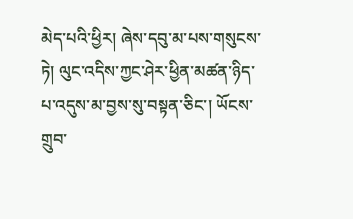མེད་པའི་ཕྱིར། ཞེས་དབུ་མ་པས་གསུངས་ཏེ། ལུང་འདིས་ཀྱང་ཤེར་ཕྱིན་མཚན་ཉིད་པ་འདུས་མ་བྱས་སུ་བསྟན་ཅིང་། ཡོངས་གྲུབ་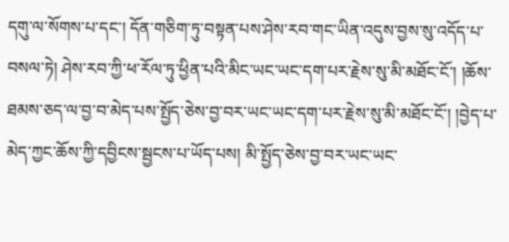དགུ་ལ་སོགས་པ་དང་། དོན་གཅིག་ཏུ་བསྟན་པས་ཤེས་རབ་གང་ཡིན་འདུས་བྱས་སུ་འདོད་པ་བསལ་ཏེ། ཤེས་རབ་ཀྱི་ཕ་རོལ་ཏུ་ཕྱིན་པའི་མིང་ཡང་ཡང་དག་པར་རྗེས་སུ་མི་མཐོང་ངོ་། །ཆོས་ཐམས་ཅད་ལ་བྱ་བ་མེད་པས་སྤྱོད་ཅེས་བྱ་བར་ཡང་ཡང་དག་པར་རྗེས་སུ་མི་མཐོང་ངོ་། །བྱེད་པ་མེད་ཀྱང་ཆོས་ཀྱི་དབྱིངས་སྦྱངས་པ་ཡོད་པས། མི་སྤྱོད་ཅེས་བྱ་བར་ཡང་ཡང་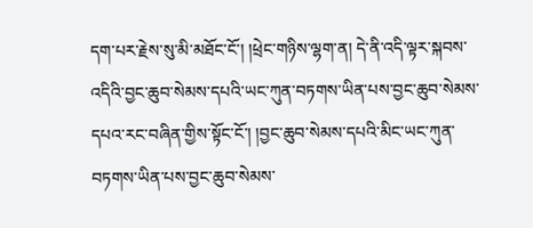དག་པར་རྗེས་སུ་མི་མཐོང་ངོ་། །ཕྲེང་གཉིས་ལྷག་ན། དེ་ནི་འདི་ལྟར་སྐབས་འདིའི་བྱང་ཆུབ་སེམས་དཔའི་ཡང་ཀུན་བཏགས་ཡིན་པས་བྱང་ཆུབ་སེམས་དཔའ་རང་བཞིན་གྱིས་སྟོང་ངོ་། །བྱང་ཆུབ་སེམས་དཔའི་མིང་ཡང་ཀུན་བཏགས་ཡིན་པས་བྱང་ཆུབ་སེམས་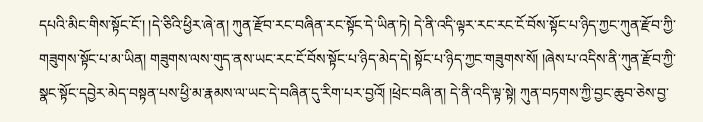དཔའི་མིང་གིས་སྟོང་ངོ་། །དེ་ཅིའི་ཕྱིར་ཞེ་ན། ཀུན་རྫོབ་རང་བཞིན་རང་སྟོང་དེ་ཡིན་ཏེ། དེ་ནི་འདི་ལྟར་རང་རང་ངོ་བོས་སྟོང་པ་ཉིད་ཀྱང་ཀུན་རྫོབ་ཀྱི་གཟུགས་སྟོང་པ་མ་ཡིན། གཟུགས་ལས་གུད་ནས་ཡང་རང་ངོ་བོས་སྟོང་པ་ཉིད་མེད་དེ། སྟོང་པ་ཉིད་ཀྱང་གཟུགས་སོ། །ཞེས་པ་འདིས་ནི་ཀུན་རྫོབ་ཀྱི་སྣང་སྟོང་དབྱེར་མེད་བསྟན་པས་ཕྱི་མ་རྣམས་ལ་ཡང་དེ་བཞིན་དུ་རིག་པར་བྱའོ། །ཕྲེང་བཞི་ན། དེ་ནི་འདི་ལྟ་སྟེ། ཀུན་བཏགས་ཀྱི་བྱང་ཆུབ་ཅེས་བྱ་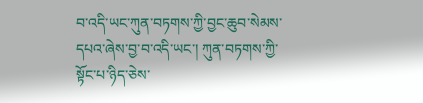བ་འདི་ཡང་ཀུན་བཏགས་ཀྱི་བྱང་ཆུབ་སེམས་དཔའ་ཞེས་བྱ་བ་འདི་ཡང་། ཀུན་བཏགས་ཀྱི་སྟོང་པ་ཉིད་ཅེས་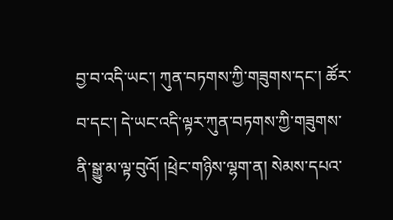བྱ་བ་འདི་ཡང་། ཀུན་བཏགས་ཀྱི་གཟུགས་དང་། ཚོར་བ་དང་། དེ་ཡང་འདི་ལྟར་ཀུན་བཏགས་ཀྱི་གཟུགས་ནི་སྒྱུ་མ་ལྟ་བུའོ། །ཕྲེང་གཉིས་ལྷག་ན། སེམས་དཔའ་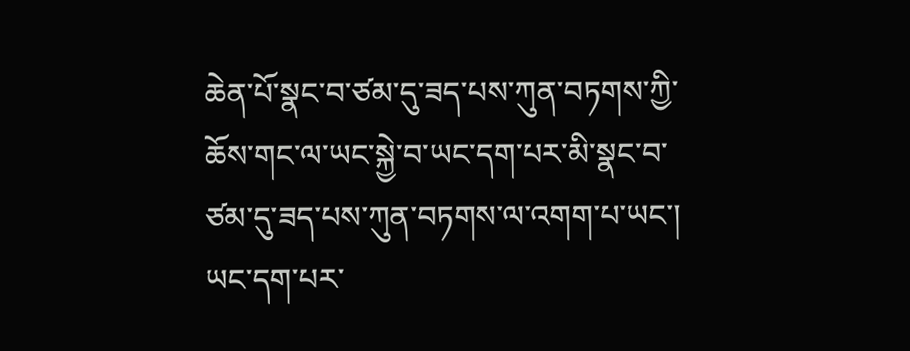ཆེན་པོ་སྣང་བ་ཙམ་དུ་ཟད་པས་ཀུན་བཏགས་ཀྱི་ཆོས་གང་ལ་ཡང་སྐྱེ་བ་ཡང་དག་པར་མི་སྣང་བ་ཙམ་དུ་ཟད་པས་ཀུན་བཏགས་ལ་འགག་པ་ཡང་། ཡང་དག་པར་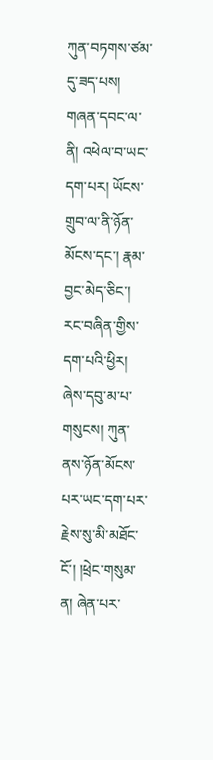ཀུན་བཏགས་ཙམ་དུ་ཟད་པས། གཞན་དབང་ལ་ནི། འཕེལ་བ་ཡང་དག་པར། ཡོངས་གྲུབ་ལ་ནི་ཉོན་མོངས་དང་། རྣམ་བྱང་མེད་ཅིང་། རང་བཞིན་གྱིས་དག་པའི་ཕྱིར། ཞེས་དབུ་མ་པ་གསུངས། ཀུན་ནས་ཉོན་མོངས་པར་ཡང་དག་པར་རྗེས་སུ་མི་མཐོང་ངོ་། །ཕྲེང་གསུམ་ན། ཞེན་པར་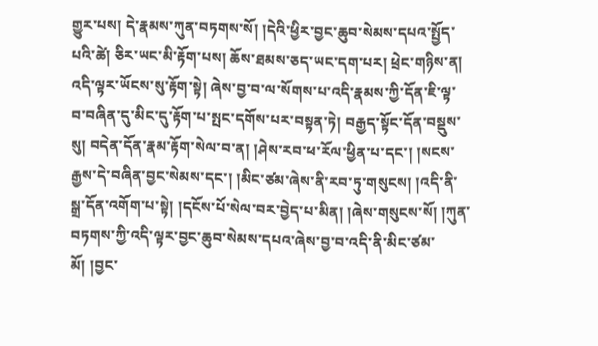གྱུར་པས། དེ་རྣམས་ཀུན་བཏགས་སོ། །དེའི་ཕྱིར་བྱང་ཆུབ་སེམས་དཔའ་སྤྱོད་པའི་ཚེ། ཅིར་ཡང་མི་རྟོག་པས། ཆོས་ཐམས་ཅད་ཡང་དག་པར། ཕྲེང་གཉིས་ན། འདི་ལྟར་ཡོངས་སུ་རྟོག་སྟེ། ཞེས་བྱ་བ་ལ་སོགས་པ་འདི་རྣམས་ཀྱི་དོན་ཇི་ལྟ་བ་བཞིན་དུ་མིང་དུ་རྟོག་པ་སྤང་དགོས་པར་བསྟན་ཏེ། བརྒྱད་སྟོང་དོན་བསྡུས་སུ། བདེན་དོན་རྣམ་རྟོག་སེལ་བ་ན། །ཤེས་རབ་ཕ་རོལ་ཕྱིན་པ་དང་། །སངས་རྒྱས་དེ་བཞིན་བྱང་སེམས་དང་། །མིང་ཙམ་ཞེས་ནི་རབ་ཏུ་གསུངས། །འདི་ནི་སྒྲ་དོན་འགོག་པ་སྟེ། །དངོས་པོ་སེལ་བར་བྱེད་པ་མིན། །ཞེས་གསུངས་སོ། །ཀུན་བཏགས་ཀྱི་འདི་ལྟར་བྱང་ཆུབ་སེམས་དཔའ་ཞེས་བྱ་བ་འདི་ནི་མིང་ཙམ་མོ། །བྱང་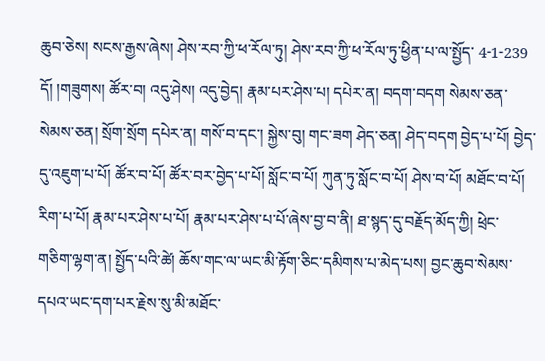ཆུབ་ཅེས། སངས་རྒྱས་ཞེས། ཤེས་རབ་ཀྱི་ཕ་རོལ་ཏུ། ཤེས་རབ་ཀྱི་ཕ་རོལ་ཏུ་ཕྱིན་པ་ལ་སྤྱོད་ 4-1-239 དོ། །གཟུགས། ཚོར་བ། འདུ་ཤེས། འདུ་བྱེད། རྣམ་པར་ཤེས་པ། དཔེར་ན། བདག་བདག སེམས་ཅན་སེམས་ཅན། སྲོག་སྲོག དཔེར་ན། གསོ་བ་དང་། སྐྱེས་བུ། གང་ཟག ཤེད་ཅན། ཤེད་བདག བྱེད་པ་པོ། བྱེད་དུ་འཇུག་པ་པོ། ཚོར་བ་པོ། ཚོར་བར་བྱེད་པ་པོ། སློང་བ་པོ། ཀུན་ཏུ་སློང་བ་པོ། ཤེས་བ་པོ། མཐོང་བ་པོ། རིག་པ་པོ། རྣམ་པར་ཤེས་པ་པོ། རྣམ་པར་ཤེས་པ་པོ་ཞེས་བྱ་བ་ནི། ཐ་སྙད་དུ་བརྗོད་མོད་ཀྱི། ཕྲེང་གཅིག་ལྷག་ན། སྤྱོད་པའི་ཚེ། ཆོས་གང་ལ་ཡང་མི་རྟོག་ཅིང་དམིགས་པ་མེད་པས། བྱང་ཆུབ་སེམས་དཔའ་ཡང་དག་པར་རྗེས་སུ་མི་མཐོང་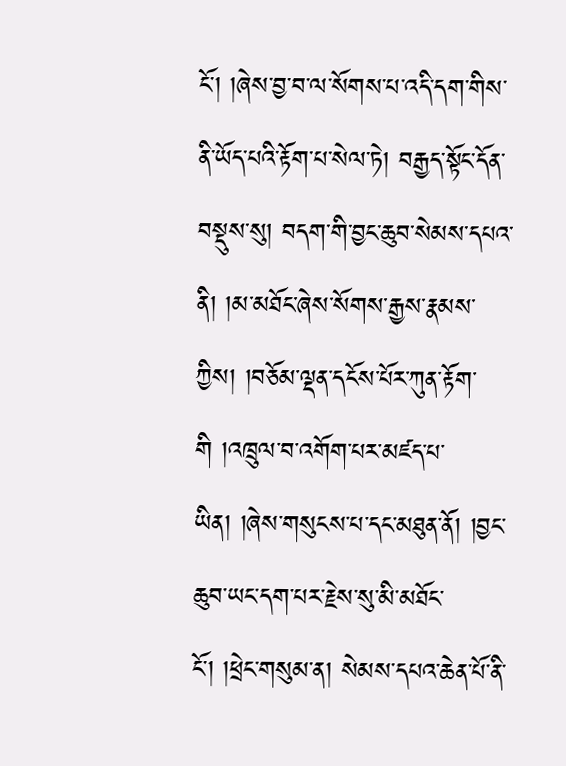ངོ་། །ཞེས་བྱ་བ་ལ་སོགས་པ་འདི་དག་གིས་ནི་ཡོད་པའི་རྟོག་པ་སེལ་ཏེ། བརྒྱད་སྟོང་དོན་བསྡུས་སུ། བདག་གི་བྱང་ཆུབ་སེམས་དཔའ་ནི། །མ་མཐོང་ཞེས་སོགས་རྒྱས་རྣམས་ཀྱིས། །བཅོམ་ལྡན་དངོས་པོར་ཀུན་རྟོག་གི །འཁྲུལ་བ་འགོག་པར་མཛད་པ་ཡིན། །ཞེས་གསུངས་པ་དང་མཐུན་ནོ། །བྱང་ཆུབ་ཡང་དག་པར་རྗེས་སུ་མི་མཐོང་ངོ་། །ཕྲེང་གསུམ་ན། སེམས་དཔའ་ཆེན་པོ་ནི་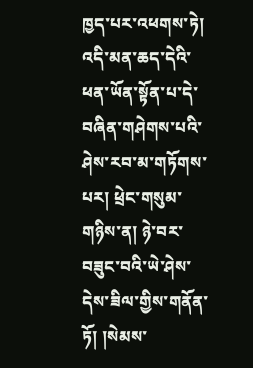ཁྱད་པར་འཕགས་ཏེ། འདི་མན་ཆད་དེའི་ཕན་ཡོན་སྟོན་པ་དེ་བཞིན་གཤེགས་པའི་ཤེས་རབ་མ་གཏོགས་པར། ཕྲེང་གསུམ་གཉིས་ན། ཉེ་བར་བཟུང་བའི་ཡེ་ཤེས་དེས་ཟིལ་གྱིས་གནོན་ཏོ། །སེམས་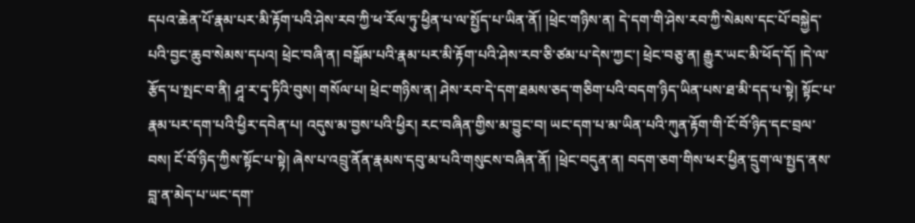དཔའ་ཆེན་པོ་རྣམ་པར་མི་རྟོག་པའི་ཤེས་རབ་ཀྱི་ཕ་རོལ་ཏུ་ཕྱིན་པ་ལ་སྤྱོད་པ་ཡིན་ནོ། །ཕྲེང་གཉིས་ན། དེ་དག་གི་ཤེས་རབ་ཀྱི་སེམས་དང་པོ་བསྐྱེད་པའི་བྱང་ཆུབ་སེམས་དཔའ། ཕྲེང་བཞི་ན། བསྒོམ་པའི་རྣམ་པར་མི་རྟོག་པའི་ཤེས་རབ་ཅི་ཙམ་པ་དེས་ཀྱང་། ཕྲེང་བཅུ་ན། རྒྱུར་ཡང་མི་ཕོད་དོ། །དེ་ལ་རྩོད་པ་སྤང་བ་ནི། ཤཱ་ར་དྭ་ཏིའི་བུས། གསོལ་པ། ཕྲེང་གཉིས་ན། ཤེས་རབ་དེ་དག་ཐམས་ཅད་གཅིག་པའི་བདག་ཉིད་ཡིན་པས་ཐ་མི་དད་པ་སྟེ། སྟོང་པ་རྣམ་པར་དག་པའི་ཕྱིར་དབེན་པ། འདུས་མ་བྱས་པའི་ཕྱིར། རང་བཞིན་གྱིས་མ་བྱུང་བ། ཡང་དག་པ་མ་ཡིན་པའི་ཀུན་རྟོག་གི་ངོ་བོ་ཉིད་དང་བྲལ་བས། ངོ་བོ་ཉིད་ཀྱིས་སྟོང་པ་སྟེ། ཞེས་པ་འབྲུ་ནོན་རྣམས་དབུ་མ་པའི་གསུངས་བཞིན་ནོ། །ཕྲེང་བདུན་ན། བདག་ཅག་གིས་ཕར་ཕྱིན་དྲུག་ལ་སྤྱད་ནས་བླ་ན་མེད་པ་ཡང་དག་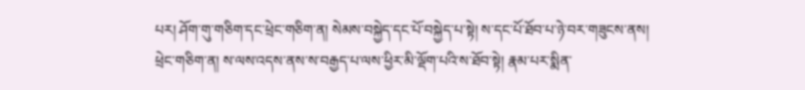པར། ཤོག་གུ་གཅིག་དང་ཕྲེང་གཅིག་ན། སེམས་བསྐྱེད་དང་པོ་བསྐྱེད་པ་སྟེ། ས་དང་པོ་ཐོབ་པ་ཉེ་བར་གཟུངས་ནས། ཕྲེང་གཅིག་ན། ས་ལས་འདས་ནས་ས་བརྒྱད་པ་ལས་ཕྱིར་མི་ལྡོག་པའི་ས་ཐོབ་སྟེ། རྣམ་པར་སྨིན་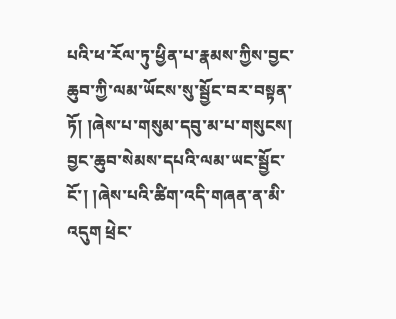པའི་ཕ་རོལ་ཏུ་ཕྱིན་པ་རྣམས་ཀྱིས་བྱང་ཆུབ་ཀྱི་ལམ་ཡོངས་སུ་སྦྱོང་བར་བསྟན་ཏོ། །ཞེས་པ་གསུམ་དབུ་མ་པ་གསུངས། བྱང་ཆུབ་སེམས་དཔའི་ལམ་ཡང་སྦྱོང་ངོ་། །ཞེས་པའི་ཚིག་འདི་གཞན་ན་མི་འདུག ཕྲེང་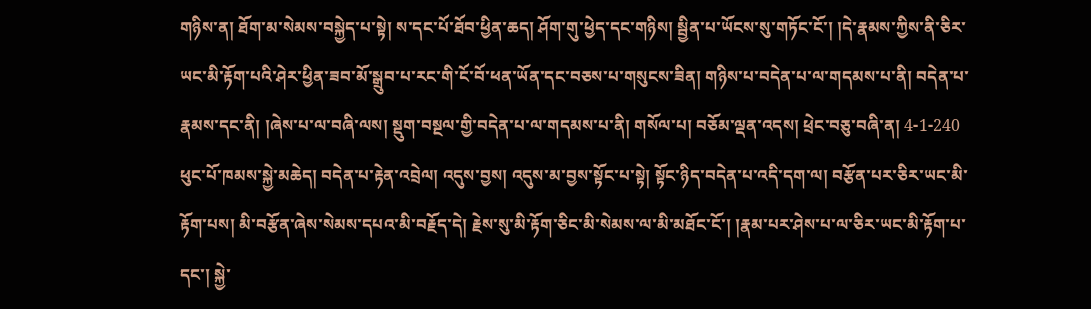གཉིས་ན། ཐོག་མ་སེམས་བསྐྱེད་པ་སྟེ། ས་དང་པོ་ཐོབ་ཕྱིན་ཆད། ཤོག་གུ་ཕྱེད་དང་གཉིས། སྦྱིན་པ་ཡོངས་སུ་གཏོང་ངོ་། །དེ་རྣམས་ཀྱིས་ནི་ཅིར་ཡང་མི་རྟོག་པའི་ཤེར་ཕྱིན་ཟབ་མོ་སྒྲུབ་པ་རང་གི་ངོ་བོ་ཕན་ཡོན་དང་བཅས་པ་གསུངས་ཟིན། གཉིས་པ་བདེན་པ་ལ་གདམས་པ་ནི། བདེན་པ་རྣམས་དང་ནི། །ཞེས་པ་ལ་བཞི་ལས། སྡུག་བསྔལ་གྱི་བདེན་པ་ལ་གདམས་པ་ནི། གསོལ་པ། བཅོམ་ལྡན་འདས། ཕྲེང་བཅུ་བཞི་ན། 4-1-240 ཕུང་པོ་ཁམས་སྐྱེ་མཆེད། བདེན་པ་རྟེན་འབྲེལ། འདུས་བྱས། འདུས་མ་བྱས་སྟོང་པ་སྟེ། སྟོང་ཉིད་བདེན་པ་འདི་དག་ལ། བརྩོན་པར་ཅིར་ཡང་མི་རྟོག་པས། མི་བརྩོན་ཞེས་སེམས་དཔའ་མི་བརྗོད་དེ། རྗེས་སུ་མི་རྟོག་ཅིང་མི་སེམས་ལ་མི་མཐོང་ངོ་། །རྣམ་པར་ཤེས་པ་ལ་ཅིར་ཡང་མི་རྟོག་པ་དང་། སྐྱེ་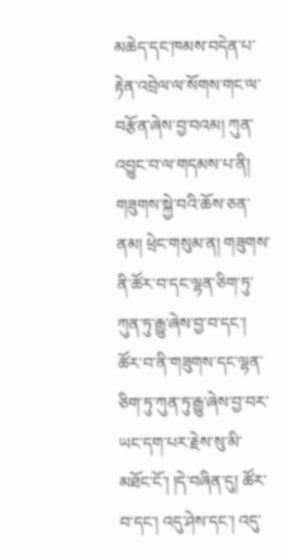མཆེད་དང་ཁམས་བདེན་པ་རྟེན་འབྲེལ་ལ་སོགས་གང་ལ་བརྩོན་ཞེས་བྱ་བའམ། ཀུན་འབྱུང་བ་ལ་གདམས་པ་ནི། གཟུགས་སྐྱེ་བའི་ཆོས་ཅན་ནམ། ཕྲེང་གསུམ་ན། གཟུགས་ནི་ཚོར་བ་དང་ལྷན་ཅིག་ཏུ་ཀུན་ཏུ་རྒྱུ་ཞེས་བྱ་བ་དང་། ཚོར་བ་ནི་གཟུགས་དང་ལྷན་ཅིག་ཏུ་ཀུན་ཏུ་རྒྱུ་ཞེས་བྱ་བར་ཡང་དག་པར་རྗེས་སུ་མི་མཐོང་ངོ་། །དེ་བཞིན་དུ། ཚོར་བ་དང་། འདུ་ཤེས་དང་། འདུ་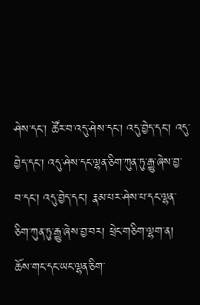ཤེས་དང་། ཚོར་བ་འདུ་ཤེས་དང་། འདུ་བྱེད་དང་། འདུ་བྱེད་དང་། འདུ་ཤེས་དང་ལྷན་ཅིག་ཀུན་ཏུ་རྒྱུ་ཞེས་བྱ་བ་དང་། འདུ་བྱེད་དང་། རྣམ་པར་ཤེས་པ་དང་ལྷན་ཅིག་ཀུན་ཏུ་རྒྱུ་ཞེས་བྱ་བར། ཕྲེང་གཅིག་ལྷག་ན། ཆོས་གང་དང་ཡང་ལྷན་ཅིག་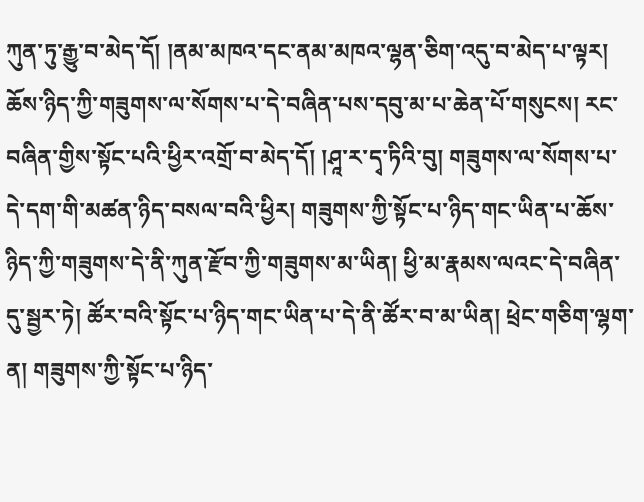ཀུན་ཏུ་རྒྱུ་བ་མེད་དོ། །ནམ་མཁའ་དང་ནམ་མཁའ་ལྷན་ཅིག་འདུ་བ་མེད་པ་ལྟར། ཆོས་ཉིད་ཀྱི་གཟུགས་ལ་སོགས་པ་དེ་བཞིན་པས་དབུ་མ་པ་ཆེན་པོ་གསུངས། རང་བཞིན་གྱིས་སྟོང་པའི་ཕྱིར་འགྲོ་བ་མེད་དོ། །ཤཱ་ར་དྭ་ཏིའི་བུ། གཟུགས་ལ་སོགས་པ་དེ་དག་གི་མཚན་ཉིད་བསལ་བའི་ཕྱིར། གཟུགས་ཀྱི་སྟོང་པ་ཉིད་གང་ཡིན་པ་ཆོས་ཉིད་ཀྱི་གཟུགས་དེ་ནི་ཀུན་རྫོབ་ཀྱི་གཟུགས་མ་ཡིན། ཕྱི་མ་རྣམས་ལའང་དེ་བཞིན་དུ་སྦྱར་ཏེ། ཚོར་བའི་སྟོང་པ་ཉིད་གང་ཡིན་པ་དེ་ནི་ཚོར་བ་མ་ཡིན། ཕྲེང་གཅིག་ལྷག་ན། གཟུགས་ཀྱི་སྟོང་པ་ཉིད་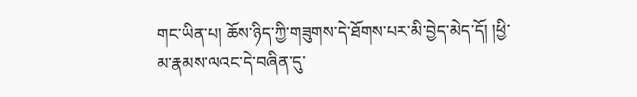གང་ཡིན་པ། ཆོས་ཉིད་ཀྱི་གཟུགས་དེ་ཐོགས་པར་མི་བྱེད་མེད་དོ། །ཕྱི་མ་རྣམས་ལའང་དེ་བཞིན་དུ་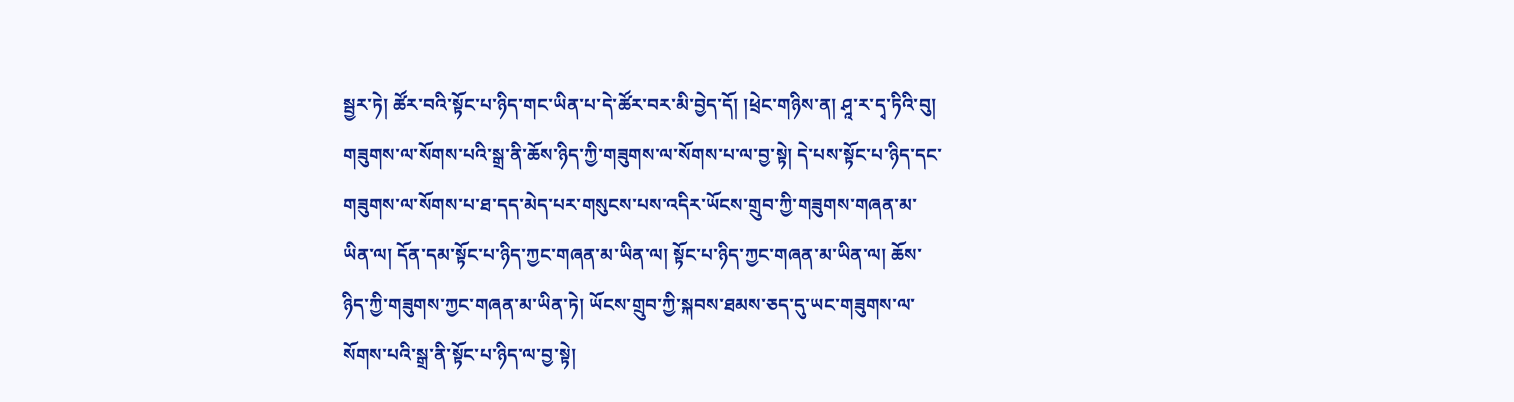སྦྱར་ཏེ། ཚོར་བའི་སྟོང་པ་ཉིད་གང་ཡིན་པ་དེ་ཚོར་བར་མི་བྱེད་དོ། །ཕྲེང་གཉིས་ན། ཤཱ་ར་དྭ་ཏིའི་བུ། གཟུགས་ལ་སོགས་པའི་སྒྲ་ནི་ཆོས་ཉིད་ཀྱི་གཟུགས་ལ་སོགས་པ་ལ་བྱ་སྟེ། དེ་པས་སྟོང་པ་ཉིད་དང་གཟུགས་ལ་སོགས་པ་ཐ་དད་མེད་པར་གསུངས་པས་འདིར་ཡོངས་གྲུབ་ཀྱི་གཟུགས་གཞན་མ་ཡིན་ལ། དོན་དམ་སྟོང་པ་ཉིད་ཀྱང་གཞན་མ་ཡིན་ལ། སྟོང་པ་ཉིད་ཀྱང་གཞན་མ་ཡིན་ལ། ཆོས་ཉིད་ཀྱི་གཟུགས་ཀྱང་གཞན་མ་ཡིན་ཏེ། ཡོངས་གྲུབ་ཀྱི་སྐབས་ཐམས་ཅད་དུ་ཡང་གཟུགས་ལ་སོགས་པའི་སྒྲ་ནི་སྟོང་པ་ཉིད་ལ་བྱ་སྟེ།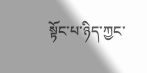སྟོང་པ་ཉིད་ཀྱང་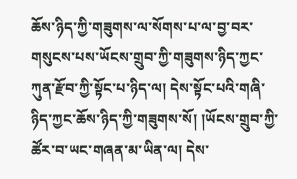ཆོས་ཉིད་ཀྱི་གཟུགས་ལ་སོགས་པ་ལ་བྱ་བར་གསུངས་པས་ཡོངས་གྲུབ་ཀྱི་གཟུགས་ཉིད་ཀྱང་ཀུན་རྫོབ་ཀྱི་སྟོང་པ་ཉིད་ལ། དེས་སྟོང་པའི་གཞི་ཉིད་ཀྱང་ཆོས་ཉིད་ཀྱི་གཟུགས་སོ། །ཡོངས་གྲུབ་ཀྱི་ཚོར་བ་ཡང་གཞན་མ་ཡིན་ལ། དེས་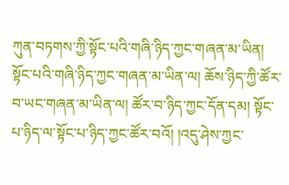ཀུན་བཏགས་ཀྱི་སྟོང་པའི་གཞི་ཉིད་ཀྱང་གཞན་མ་ཡིན། སྟོང་པའི་གཞི་ཉིད་ཀྱང་གཞན་མ་ཡིན་ལ། ཆོས་ཉིད་ཀྱི་ཚོར་བ་ཡང་གཞན་མ་ཡིན་ལ། ཚོར་བ་ཉིད་ཀྱང་དོན་དམ། སྟོང་པ་ཉིད་ལ་སྟོང་པ་ཉིད་ཀྱང་ཚོར་བའོ། །འདུ་ཤེས་ཀྱང་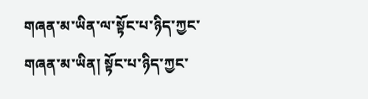གཞན་མ་ཡིན་ལ་སྟོང་པ་ཉིད་ཀྱང་གཞན་མ་ཡིན། སྟོང་པ་ཉིད་ཀྱང་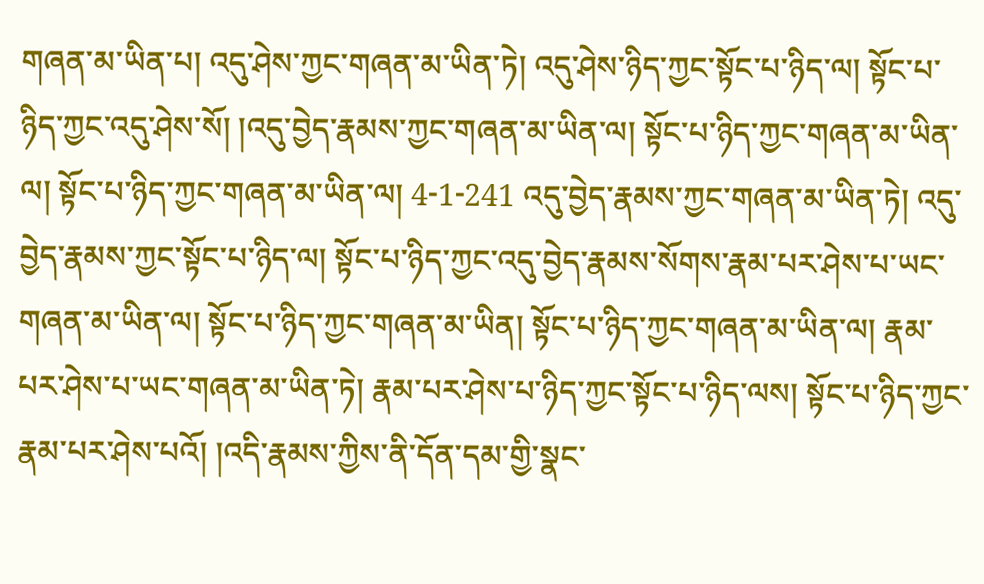གཞན་མ་ཡིན་པ། འདུ་ཤེས་ཀྱང་གཞན་མ་ཡིན་ཏེ། འདུ་ཤེས་ཉིད་ཀྱང་སྟོང་པ་ཉིད་ལ། སྟོང་པ་ཉིད་ཀྱང་འདུ་ཤེས་སོ། །འདུ་བྱེད་རྣམས་ཀྱང་གཞན་མ་ཡིན་ལ། སྟོང་པ་ཉིད་ཀྱང་གཞན་མ་ཡིན་ལ། སྟོང་པ་ཉིད་ཀྱང་གཞན་མ་ཡིན་ལ། 4-1-241 འདུ་བྱེད་རྣམས་ཀྱང་གཞན་མ་ཡིན་ཏེ། འདུ་བྱེད་རྣམས་ཀྱང་སྟོང་པ་ཉིད་ལ། སྟོང་པ་ཉིད་ཀྱང་འདུ་བྱེད་རྣམས་སོགས་རྣམ་པར་ཤེས་པ་ཡང་གཞན་མ་ཡིན་ལ། སྟོང་པ་ཉིད་ཀྱང་གཞན་མ་ཡིན། སྟོང་པ་ཉིད་ཀྱང་གཞན་མ་ཡིན་ལ། རྣམ་པར་ཤེས་པ་ཡང་གཞན་མ་ཡིན་ཏེ། རྣམ་པར་ཤེས་པ་ཉིད་ཀྱང་སྟོང་པ་ཉིད་ལས། སྟོང་པ་ཉིད་ཀྱང་རྣམ་པར་ཤེས་པའོ། །འདི་རྣམས་ཀྱིས་ནི་དོན་དམ་གྱི་སྣང་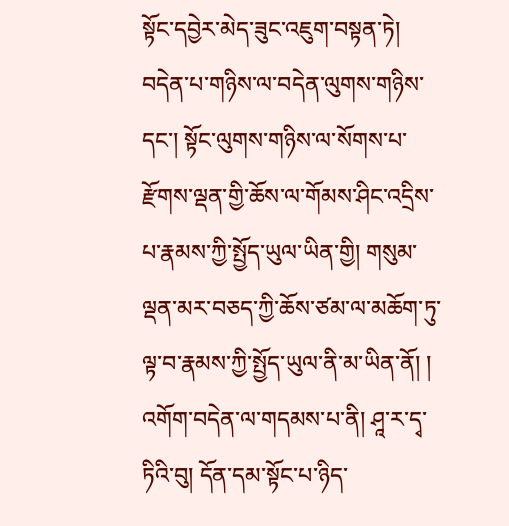སྟོང་དབྱེར་མེད་ཟུང་འཇུག་བསྟན་ཏེ། བདེན་པ་གཉིས་ལ་བདེན་ལུགས་གཉིས་དང་། སྟོང་ལུགས་གཉིས་ལ་སོགས་པ་རྫོགས་ལྡན་གྱི་ཆོས་ལ་གོམས་ཤིང་འདྲིས་པ་རྣམས་ཀྱི་སྤྱོད་ཡུལ་ཡིན་གྱི། གསུམ་ལྡན་མར་བཅད་ཀྱི་ཆོས་ཙམ་ལ་མཆོག་ཏུ་ལྟ་བ་རྣམས་ཀྱི་སྤྱོད་ཡུལ་ནི་མ་ཡིན་ནོ། ། འགོག་བདེན་ལ་གདམས་པ་ནི། ཤཱ་ར་དྭ་ཏིའི་བུ། དོན་དམ་སྟོང་པ་ཉིད་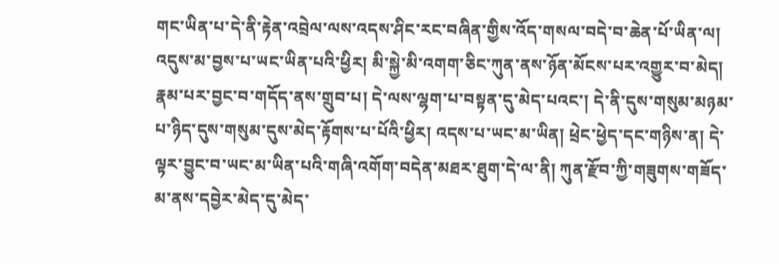གང་ཡིན་པ་དེ་ནི་རྟེན་འབྲེལ་ལས་འདས་ཤིང་རང་བཞིན་གྱིས་འོད་གསལ་བདེ་བ་ཆེན་པོ་ཡིན་ལ། འདུས་མ་བྱས་པ་ཡང་ཡིན་པའི་ཕྱིར། མི་སྐྱེ་མི་འགག་ཅིང་ཀུན་ནས་ཉོན་མོངས་པར་འགྱུར་བ་མེད། རྣམ་པར་བྱང་བ་གདོད་ནས་གྲུབ་པ། དེ་ལས་ལྷག་པ་བསྟན་དུ་མེད་པའང་། དེ་ནི་དུས་གསུམ་མཉམ་པ་ཉིད་དུས་གསུམ་དུས་མེད་རྟོགས་པ་པོའི་ཕྱིར། འདས་པ་ཡང་མ་ཡིན། ཕྲེང་ཕྱེད་དང་གཉིས་ན། དེ་ལྟར་བྱུང་བ་ཡང་མ་ཡིན་པའི་གཞི་འགོག་བདེན་མཐར་ཐུག་དེ་ལ་ནི། ཀུན་རྫོབ་ཀྱི་གཟུགས་གཟོད་མ་ནས་དབྱེར་མེད་དུ་མེད་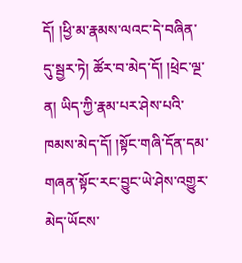དོ། །ཕྱི་མ་རྣམས་ལའང་དེ་བཞིན་དུ་སྦྱར་ཏེ། ཚོར་བ་མེད་དོ། །ཕྲེང་ལྔ་ན། ཡིད་ཀྱི་རྣམ་པར་ཤེས་པའི་ཁམས་མེད་དོ། །སྟོང་གཞི་དོན་དམ་གཞན་སྟོང་རང་བྱུང་ཡེ་ཤེས་འགྱུར་མེད་ཡོངས་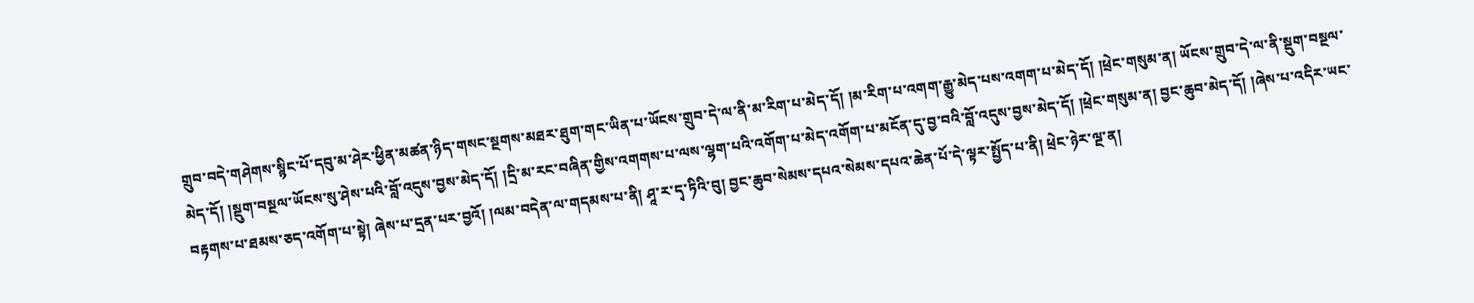གྲུབ་བདེ་གཤེགས་སྙིང་པོ་དབུ་མ་ཤེར་ཕྱིན་མཚན་ཉིད་གསང་སྔགས་མཐར་ཐུག་གང་ཡིན་པ་ཡོངས་གྲུབ་དེ་ལ་ནི་མ་རིག་པ་མེད་དོ། །མ་རིག་པ་འགག་རྒྱུ་མེད་པས་འགག་པ་མེད་དོ། །ཕྲེང་གསུམ་ན། ཡོངས་གྲུབ་དེ་ལ་ནི་སྡུག་བསྔལ་མེད་དོ། །སྡུག་བསྔལ་ཡོངས་སུ་ཤེས་པའི་བློ་འདུས་བྱས་མེད་དོ། །དྲི་མ་རང་བཞིན་གྱིས་འགགས་པ་ལས་ལྷག་པའི་འགོག་པ་མེད་འགོག་པ་མངོན་དུ་བྱ་བའི་བློ་འདུས་བྱས་མེད་དོ། །ཕྲེང་གསུམ་ན། བྱང་ཆུབ་མེད་དོ། །ཞེས་པ་འདིར་ཡང་བརྟགས་པ་ཐམས་ཅད་འགོག་པ་སྟེ། ཞེས་པ་དྲན་པར་བྱའོ། །ལམ་བདེན་ལ་གདམས་པ་ནི། ཤཱ་ར་དྭ་ཏིའི་བུ། བྱང་ཆུབ་སེམས་དཔའ་སེམས་དཔའ་ཆེན་པོ་དེ་ལྟར་སྤྱོད་པ་ནི། ཕྲེང་ཉེར་ལྔ་ན།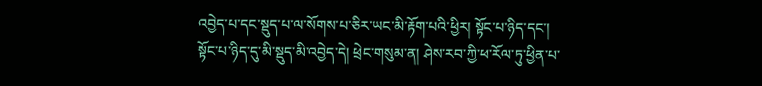འབྱེད་པ་དང་སྡུད་པ་ལ་སོགས་པ་ཅིར་ཡང་མི་རྟོག་པའི་ཕྱིར། སྟོང་པ་ཉིད་དང་། སྟོང་པ་ཉིད་དུ་མི་སྡུད་མི་འབྱེད་དེ། ཕྲེང་གསུམ་ན། ཤེས་རབ་ཀྱི་ཕ་རོལ་ཏུ་ཕྱིན་པ་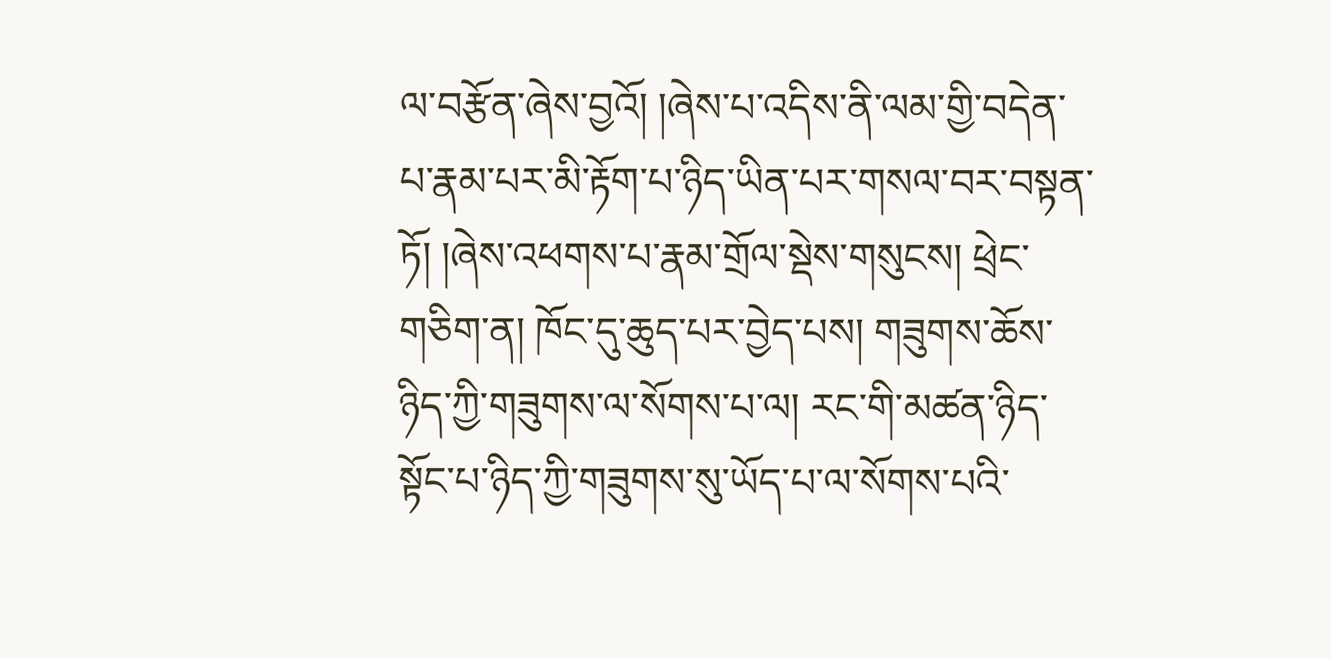ལ་བརྩོན་ཞེས་བྱའོ། །ཞེས་པ་འདིས་ནི་ལམ་གྱི་བདེན་པ་རྣམ་པར་མི་རྟོག་པ་ཉིད་ཡིན་པར་གསལ་བར་བསྟན་ཏོ། །ཞེས་འཕགས་པ་རྣམ་གྲོལ་སྡེས་གསུངས། ཕྲེང་གཅིག་ན། ཁོང་དུ་ཆུད་པར་བྱེད་པས། གཟུགས་ཆོས་ཉིད་ཀྱི་གཟུགས་ལ་སོགས་པ་ལ། རང་གི་མཚན་ཉིད་སྟོང་པ་ཉིད་ཀྱི་གཟུགས་སུ་ཡོད་པ་ལ་སོགས་པའི་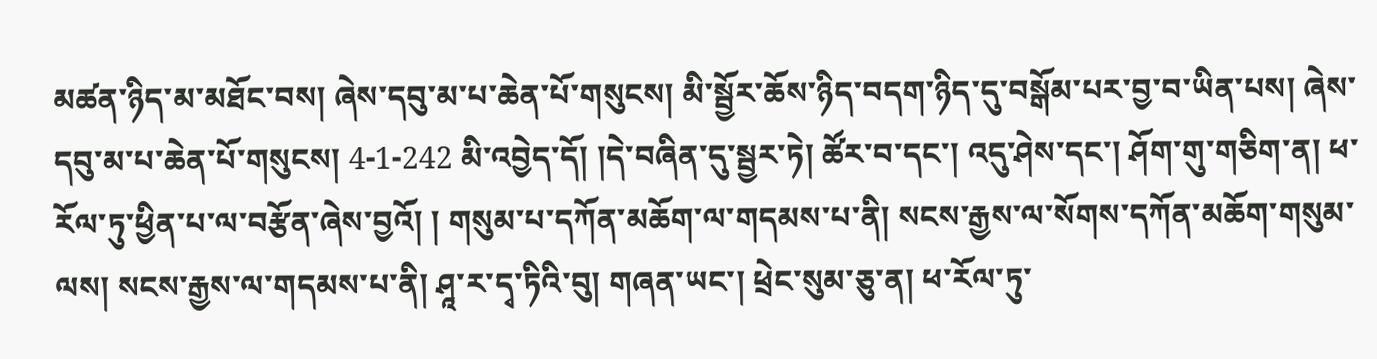མཚན་ཉིད་མ་མཐོང་བས། ཞེས་དབུ་མ་པ་ཆེན་པོ་གསུངས། མི་སྦྱོར་ཆོས་ཉིད་བདག་ཉིད་དུ་བསྒོམ་པར་བྱ་བ་ཡིན་པས། ཞེས་དབུ་མ་པ་ཆེན་པོ་གསུངས། 4-1-242 མི་འབྱེད་དོ། །དེ་བཞིན་དུ་སྦྱར་ཏེ། ཚོར་བ་དང་། འདུ་ཤེས་དང་། ཤོག་གུ་གཅིག་ན། ཕ་རོལ་ཏུ་ཕྱིན་པ་ལ་བརྩོན་ཞེས་བྱའོ། ། གསུམ་པ་དཀོན་མཆོག་ལ་གདམས་པ་ནི། སངས་རྒྱས་ལ་སོགས་དཀོན་མཆོག་གསུམ་ལས། སངས་རྒྱས་ལ་གདམས་པ་ནི། ཤཱ་ར་དྭ་ཏིའི་བུ། གཞན་ཡང་། ཕྲེང་སུམ་ཅུ་ན། ཕ་རོལ་ཏུ་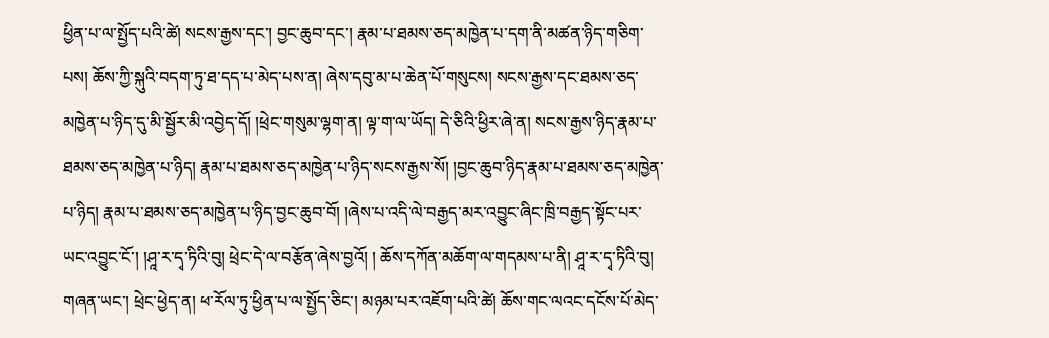ཕྱིན་པ་ལ་སྤྱོད་པའི་ཚེ། སངས་རྒྱས་དང་། བྱང་ཆུབ་དང་། རྣམ་པ་ཐམས་ཅད་མཁྱེན་པ་དག་ནི་མཚན་ཉིད་གཅིག་པས། ཆོས་ཀྱི་སྐུའི་བདག་ཏུ་ཐ་དད་པ་མེད་པས་ན། ཞེས་དབུ་མ་པ་ཆེན་པོ་གསུངས། སངས་རྒྱས་དང་ཐམས་ཅད་མཁྱེན་པ་ཉིད་དུ་མི་སྦྱོར་མི་འབྱེད་དོ། །ཕྲེང་གསུམ་ལྷག་ན། ལྟ་ག་ལ་ཡོད། དེ་ཅིའི་ཕྱིར་ཞེ་ན། སངས་རྒྱས་ཉིད་རྣམ་པ་ཐམས་ཅད་མཁྱེན་པ་ཉིད། རྣམ་པ་ཐམས་ཅད་མཁྱེན་པ་ཉིད་སངས་རྒྱས་སོ། །བྱང་ཆུབ་ཉིད་རྣམ་པ་ཐམས་ཅད་མཁྱེན་པ་ཉིད། རྣམ་པ་ཐམས་ཅད་མཁྱེན་པ་ཉིད་བྱང་ཆུབ་བོ། །ཞེས་པ་འདི་ལེ་བརྒྱད་མར་འབྱུང་ཞིང་ཁྲི་བརྒྱད་སྟོང་པར་ཡང་འབྱུང་ངོ་། །ཤཱ་ར་དྭ་ཏིའི་བུ། ཕྲེང་དེ་ལ་བརྩོན་ཞེས་བྱའོ། ། ཆོས་དཀོན་མཆོག་ལ་གདམས་པ་ནི། ཤཱ་ར་དྭ་ཏིའི་བུ། གཞན་ཡང་། ཕྲེང་ཕྱེད་ན། ཕ་རོལ་ཏུ་ཕྱིན་པ་ལ་སྤྱོད་ཅིང་། མཉམ་པར་འཇོག་པའི་ཚེ། ཆོས་གང་ལའང་དངོས་པོ་མེད་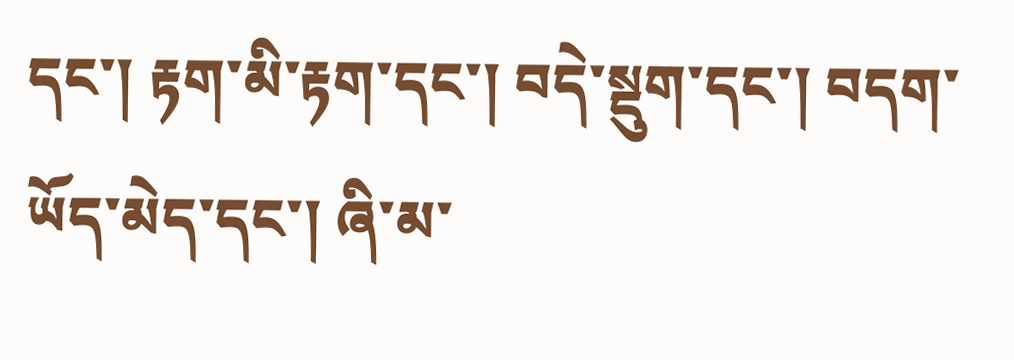དང་། རྟག་མི་རྟག་དང་། བདེ་སྡུག་དང་། བདག་ཡོད་མེད་དང་། ཞི་མ་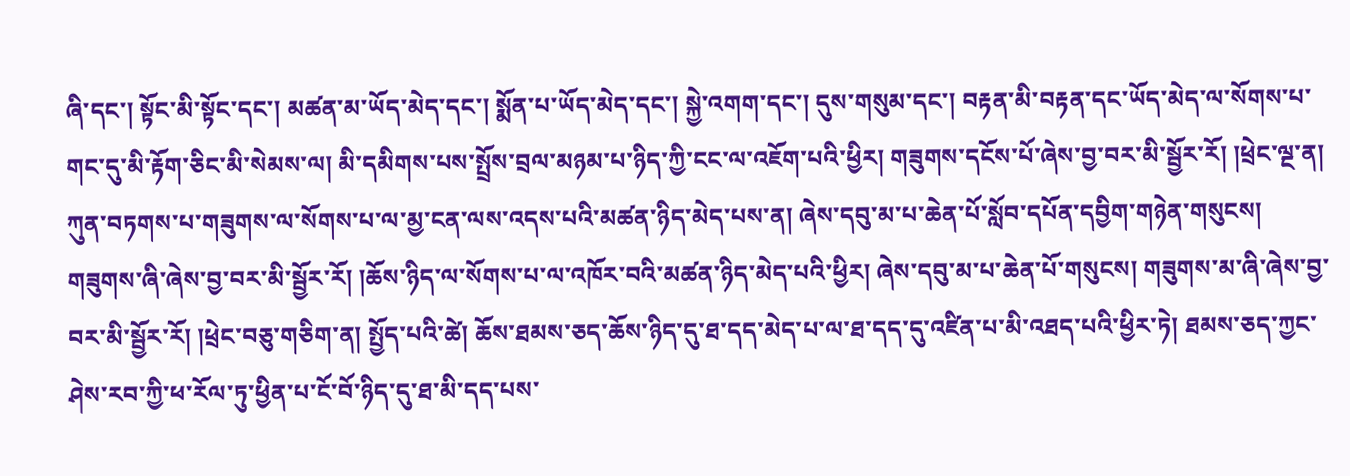ཞི་དང་། སྟོང་མི་སྟོང་དང་། མཚན་མ་ཡོད་མེད་དང་། སྨོན་པ་ཡོད་མེད་དང་། སྐྱེ་འགག་དང་། དུས་གསུམ་དང་། བརྟན་མི་བརྟན་དང་ཡོད་མེད་ལ་སོགས་པ་གང་དུ་མི་རྟོག་ཅིང་མི་སེམས་ལ། མི་དམིགས་པས་སྤྲོས་བྲལ་མཉམ་པ་ཉིད་ཀྱི་ངང་ལ་འཇོག་པའི་ཕྱིར། གཟུགས་དངོས་པོ་ཞེས་བྱ་བར་མི་སྦྱོར་རོ། །ཕྲེང་ལྔ་ན། ཀུན་བཏགས་པ་གཟུགས་ལ་སོགས་པ་ལ་མྱ་ངན་ལས་འདས་པའི་མཚན་ཉིད་མེད་པས་ན། ཞེས་དབུ་མ་པ་ཆེན་པོ་སློབ་དཔོན་དབྱིག་གཉེན་གསུངས། གཟུགས་ཞི་ཞེས་བྱ་བར་མི་སྦྱོར་རོ། །ཆོས་ཉིད་ལ་སོགས་པ་ལ་འཁོར་བའི་མཚན་ཉིད་མེད་པའི་ཕྱིར། ཞེས་དབུ་མ་པ་ཆེན་པོ་གསུངས། གཟུགས་མ་ཞི་ཞེས་བྱ་བར་མི་སྦྱོར་རོ། །ཕྲེང་བཅུ་གཅིག་ན། སྤྱོད་པའི་ཚེ། ཆོས་ཐམས་ཅད་ཆོས་ཉིད་དུ་ཐ་དད་མེད་པ་ལ་ཐ་དད་དུ་འཛིན་པ་མི་འཐད་པའི་ཕྱིར་ཏེ། ཐམས་ཅད་ཀྱང་ཤེས་རབ་ཀྱི་ཕ་རོལ་ཏུ་ཕྱིན་པ་ངོ་བོ་ཉིད་དུ་ཐ་མི་དད་པས་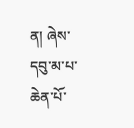ན། ཞེས་དབུ་མ་པ་ཆེན་པོ་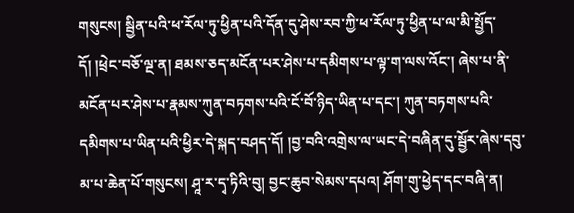གསུངས། སྦྱིན་པའི་ཕ་རོལ་ཏུ་ཕྱིན་པའི་དོན་དུ་ཤེས་རབ་ཀྱི་ཕ་རོལ་ཏུ་ཕྱིན་པ་ལ་མི་སྤྱོད་དོ། །ཕྲེང་བཅོ་ལྔ་ན། ཐམས་ཅད་མངོན་པར་ཤེས་པ་དམིགས་པ་ལྟ་ག་ལས་འོང་། ཞེས་པ་ནི་མངོན་པར་ཤེས་པ་རྣམས་ཀུན་བཏགས་པའི་ངོ་བོ་ཉིད་ཡིན་པ་དང་། ཀུན་བཏགས་པའི་དམིགས་པ་ཡིན་པའི་ཕྱིར་དེ་སྐད་བཤད་དོ། །བྱ་བའི་འགྲེས་ལ་ཡང་དེ་བཞིན་དུ་སྦྱོར་ཞེས་དབུ་མ་པ་ཆེན་པོ་གསུངས། ཤཱ་ར་དྭ་ཏིའི་བུ། བྱང་ཆུབ་སེམས་དཔའ། ཤོག་གུ་ཕྱེད་དང་བཞི་ན།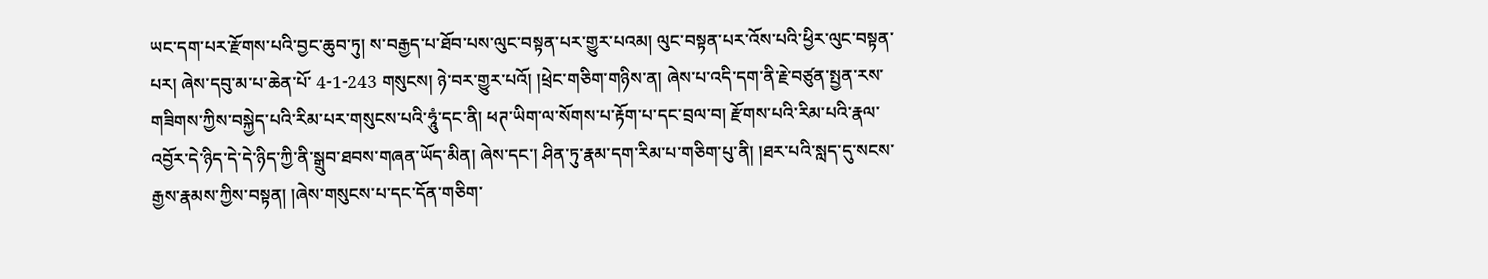ཡང་དག་པར་རྫོགས་པའི་བྱང་ཆུབ་ཏུ། ས་བརྒྱད་པ་ཐོབ་པས་ལུང་བསྟན་པར་གྱུར་པའམ། ལུང་བསྟན་པར་འོས་པའི་ཕྱིར་ལུང་བསྟན་པར། ཞེས་དབུ་མ་པ་ཆེན་པོ་ 4-1-243 གསུངས། ཉེ་བར་གྱུར་པའོ། །ཕྲེང་གཅིག་གཉིས་ན། ཞེས་པ་འདི་དག་ནི་རྗེ་བཙུན་སྤྱན་རས་གཟིགས་ཀྱིས་བསྐྱེད་པའི་རིམ་པར་གསུངས་པའི་ཧཱུཾ་དང་ནི། ཕཊ་ཡིག་ལ་སོགས་པ་རྟོག་པ་དང་བྲལ་བ། རྫོགས་པའི་རིམ་པའི་རྣལ་འབྱོར་དེ་ཉིད་དེ་དེ་ཉིད་ཀྱི་ནི་སྒྲུབ་ཐབས་གཞན་ཡོད་མིན། ཞེས་དང་། ཤིན་ཏུ་རྣམ་དག་རིམ་པ་གཅིག་པུ་ནི། །ཐར་པའི་སླད་དུ་སངས་རྒྱས་རྣམས་ཀྱིས་བསྟན། །ཞེས་གསུངས་པ་དང་དོན་གཅིག་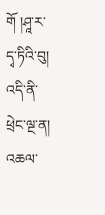གོ །ཤཱ་ར་དྭ་ཏིའི་བུ། འདི་ནི་ཕྲེང་ལྔ་ན། འཆལ་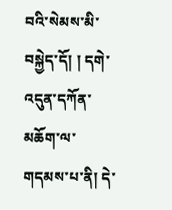བའི་སེམས་མི་བསྐྱེད་དོ། ། དགེ་འདུན་དཀོན་མཆོག་ལ་གདམས་པ་ནི། དེ་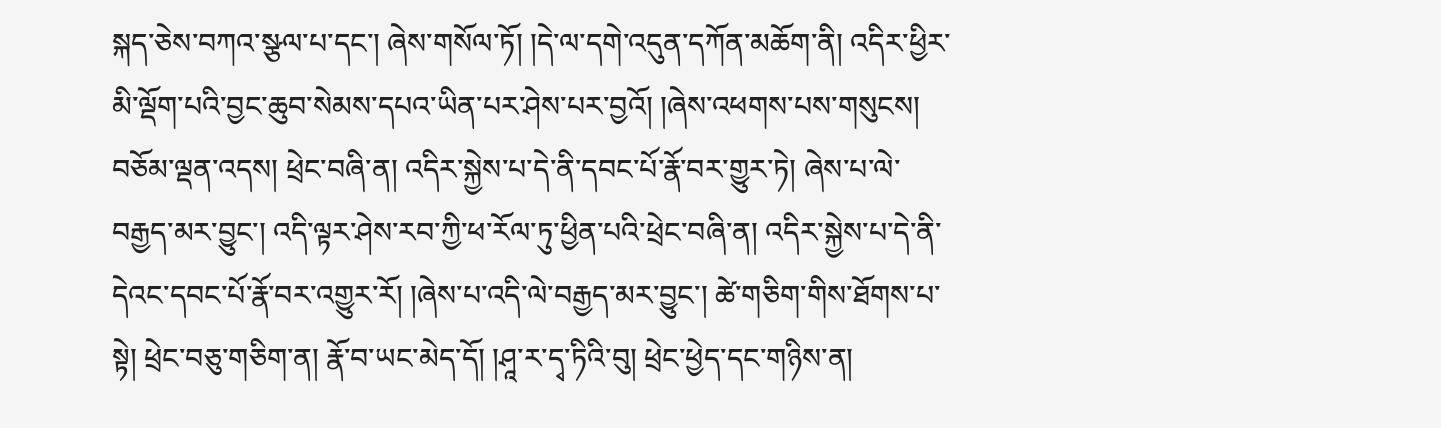སྐད་ཅེས་བཀའ་སྩལ་པ་དང་། ཞེས་གསོལ་ཏོ། །དེ་ལ་དགེ་འདུན་དཀོན་མཆོག་ནི། འདིར་ཕྱིར་མི་ལྡོག་པའི་བྱང་ཆུབ་སེམས་དཔའ་ཡིན་པར་ཤེས་པར་བྱའོ། །ཞེས་འཕགས་པས་གསུངས། བཅོམ་ལྡན་འདས། ཕྲེང་བཞི་ན། འདིར་སྐྱེས་པ་དེ་ནི་དབང་པོ་རྣོ་བར་གྱུར་ཏེ། ཞེས་པ་ལེ་བརྒྱད་མར་བྱུང་། འདི་ལྟར་ཤེས་རབ་ཀྱི་ཕ་རོལ་ཏུ་ཕྱིན་པའི་ཕྲེང་བཞི་ན། འདིར་སྐྱེས་པ་དེ་ནི་དེའང་དབང་པོ་རྣོ་བར་འགྱུར་རོ། །ཞེས་པ་འདི་ལེ་བརྒྱད་མར་བྱུང་། ཚེ་གཅིག་གིས་ཐོགས་པ་སྟེ། ཕྲེང་བཅུ་གཅིག་ན། རྣོ་བ་ཡང་མེད་དོ། །ཤཱ་ར་དྭ་ཏིའི་བུ། ཕྲེང་ཕྱེད་དང་གཉིས་ན།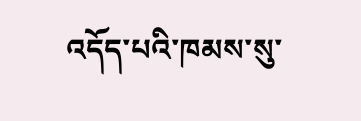འདོད་པའི་ཁམས་སུ་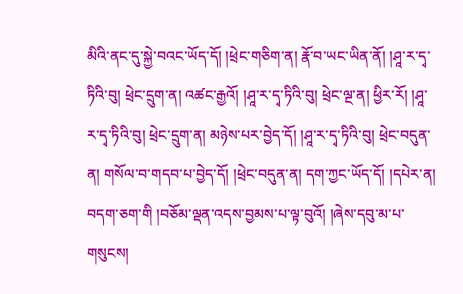མིའི་ནང་དུ་སྐྱེ་བའང་ཡོད་དོ། །ཕྲེང་གཅིག་ན། རྣོ་བ་ཡང་ཡིན་ནོ། །ཤཱ་ར་དྭ་ཏིའི་བུ། ཕྲེང་དྲུག་ན། འཚང་རྒྱའོ། །ཤཱ་ར་དྭ་ཏིའི་བུ། ཕྲེང་ལྔ་ན། ཕྱིར་རོ། །ཤཱ་ར་དྭ་ཏིའི་བུ། ཕྲེང་དྲུག་ན། མཉེས་པར་བྱེད་དོ། །ཤཱ་ར་དྭ་ཏིའི་བུ། ཕྲེང་བདུན་ན། གསོལ་བ་གདབ་པ་བྱེད་དོ། །ཕྲེང་བདུན་ན། དག་ཀྱང་ཡོད་དོ། །དཔེར་ན། བདག་ཅག་གི །བཅོམ་ལྡན་འདས་བྱམས་པ་ལྟ་བུའོ། །ཞེས་དབུ་མ་པ་གསུངས།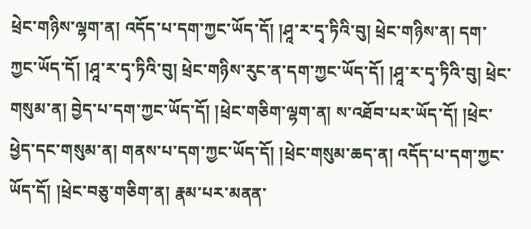ཕྲེང་གཉིས་ལྷག་ན། འདོད་པ་དག་ཀྱང་ཡོད་དོ། །ཤཱ་ར་དྭ་ཏིའི་བུ། ཕྲེང་གཉིས་ན། དག་ཀྱང་ཡོད་དོ། །ཤཱ་ར་དྭ་ཏིའི་བུ། ཕྲེང་གཉིས་རུང་ན་དག་ཀྱང་ཡོད་དོ། །ཤཱ་ར་དྭ་ཏིའི་བུ། ཕྲེང་གསུམ་ན། བྱེད་པ་དག་ཀྱང་ཡོད་དོ། །ཕྲེང་གཅིག་ལྷག་ན། ས་འཐོབ་པར་ཡོད་དོ། །ཕྲེང་ཕྱེད་དང་གསུམ་ན། གནས་པ་དག་ཀྱང་ཡོད་དོ། །ཕྲེང་གསུམ་ཆད་ན། འདོད་པ་དག་ཀྱང་ཡོད་དོ། །ཕྲེང་བཅུ་གཅིག་ན། རྣམ་པར་མནན་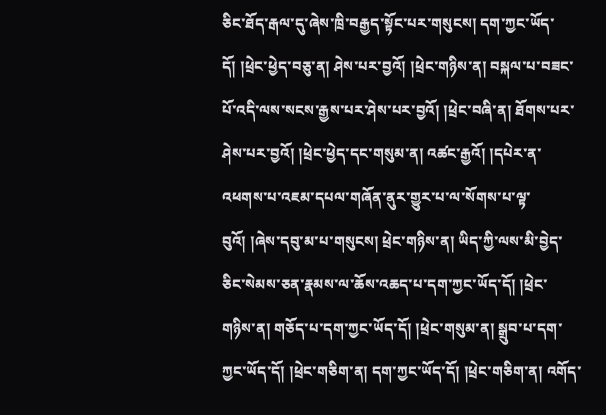ཅིང་ཐོད་རྒལ་དུ་ཞེས་ཁྲི་བརྒྱད་སྟོང་པར་གསུངས། དག་ཀྱང་ཡོད་དོ། །ཕྲེང་ཕྱེད་བཅུ་ན། ཤེས་པར་བྱའོ། །ཕྲེང་གཉིས་ན། བསྐལ་པ་བཟང་པོ་འདི་ལས་སངས་རྒྱས་པར་ཤེས་པར་བྱའོ། །ཕྲེང་བཞི་ན། ཐོགས་པར་ཤེས་པར་བྱའོ། །ཕྲེང་ཕྱེད་དང་གསུམ་ན། འཚང་རྒྱའོ། །དཔེར་ན་འཕགས་པ་འཇམ་དཔལ་གཞོན་ནུར་གྱུར་པ་ལ་སོགས་པ་ལྟ་བུའོ། །ཞེས་དབུ་མ་པ་གསུངས། ཕྲེང་གཉིས་ན། ཡིད་ཀྱི་ལས་མི་བྱེད་ཅིང་སེམས་ཅན་རྣམས་ལ་ཆོས་འཆད་པ་དག་ཀྱང་ཡོད་དོ། །ཕྲེང་གཉིས་ན། གཅོད་པ་དག་ཀྱང་ཡོད་དོ། །ཕྲེང་གསུམ་ན། སྒྲུབ་པ་དག་ཀྱང་ཡོད་དོ། །ཕྲེང་གཅིག་ན། དག་ཀྱང་ཡོད་དོ། །ཕྲེང་གཅིག་ན། འགོད་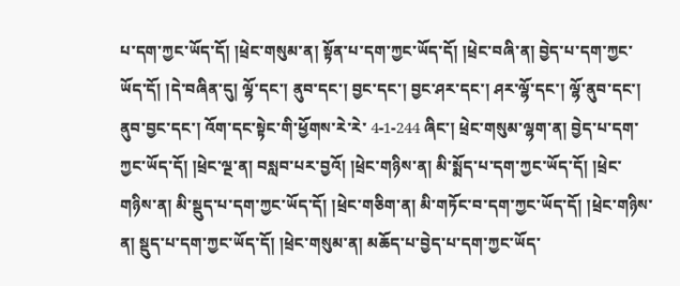པ་དག་ཀྱང་ཡོད་དོ། །ཕྲེང་གསུམ་ན། སྟོན་པ་དག་ཀྱང་ཡོད་དོ། །ཕྲེང་བཞི་ན། བྱེད་པ་དག་ཀྱང་ཡོད་དོ། །དེ་བཞིན་དུ། ལྷོ་དང་། ནུབ་དང་། བྱང་དང་། བྱང་ཤར་དང་། ཤར་ལྷོ་དང་། ལྷོ་ནུབ་དང་། ནུབ་བྱང་དང་། འོག་དང་སྟེང་གི་ཕྱོགས་རེ་རེ་ 4-1-244 ཞིང་། ཕྲེང་གསུམ་ལྷག་ན། བྱེད་པ་དག་ཀྱང་ཡོད་དོ། །ཕྲེང་ལྔ་ན། བསླབ་པར་བྱའོ། །ཕྲེང་གཉིས་ན། མི་སྨོད་པ་དག་ཀྱང་ཡོད་དོ། །ཕྲེང་གཉིས་ན། མི་སྡུད་པ་དག་ཀྱང་ཡོད་དོ། །ཕྲེང་གཅིག་ན། མི་གཏོང་བ་དག་ཀྱང་ཡོད་དོ། །ཕྲེང་གཉིས་ན། སྡུད་པ་དག་ཀྱང་ཡོད་དོ། །ཕྲེང་གསུམ་ན། མཆོད་པ་བྱེད་པ་དག་ཀྱང་ཡོད་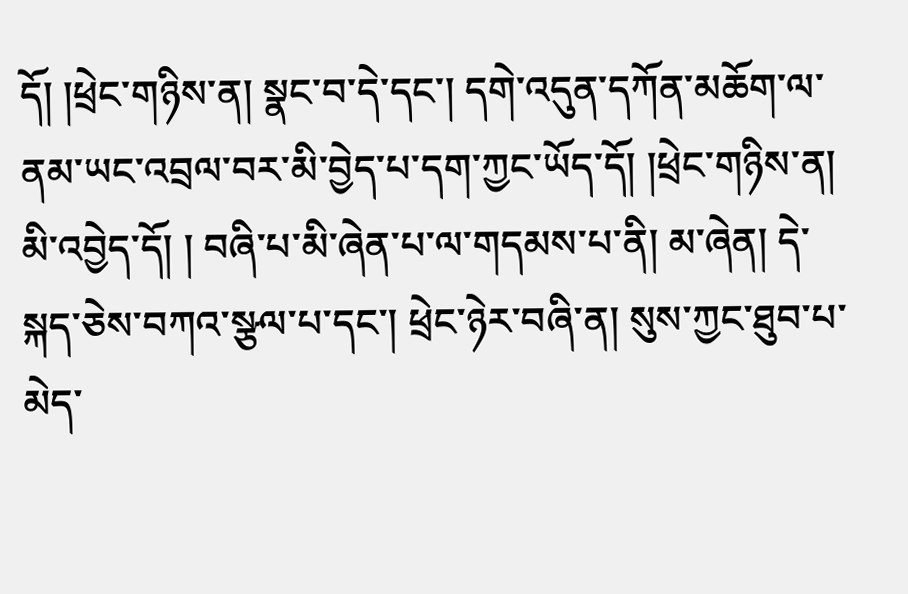དོ། །ཕྲེང་གཉིས་ན། སྣང་བ་དེ་དང་། དགེ་འདུན་དཀོན་མཆོག་ལ་ནམ་ཡང་འབྲལ་བར་མི་བྱེད་པ་དག་ཀྱང་ཡོད་དོ། །ཕྲེང་གཉིས་ན། མི་འབྱེད་དོ། ། བཞི་པ་མི་ཞེན་པ་ལ་གདམས་པ་ནི། མ་ཞེན། དེ་སྐད་ཅེས་བཀའ་སྩལ་པ་དང་། ཕྲེང་ཉེར་བཞི་ན། སུས་ཀྱང་ཐུབ་པ་མེད་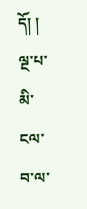དོ། ། ལྔ་པ་མི་ངལ་བ་ལ་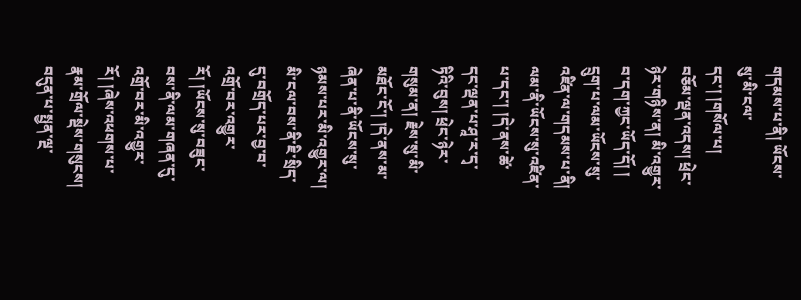གདམས་པ་ནི། ཡོངས་སུ་མི་ངལ་དང་། །གསོལ་པ། བཅོམ་ལྡན་འདས། ཕྲེང་ཉེར་གཉིས་ན། མི་འགྱུར་བ་དག་ཀྱང་ཡོད་དོ། ། དྲུག་པ་ལམ་ཡོངས་སུ་འཛིན་ལ་གདམས་པ་ནི། ལམ་ནི་ཡོངས་སུ་འཛིན་པ་དང་། །དེ་ནས་ཚེ་དང་ལྡན་པ་ཤཱ་ར་དྭ་ཏིའི་བུས། ཕྲེང་ཉེར་གསུམ་ན། རྗེས་སུ་མི་མཐོང་ངོ་། །དེ་ནས་མ་ཞེན་པ་ནི་ཡོངས་སུ་ཉམས་པར་མི་འགྱུར་ལ། མི་ངལ་བས་ནི་ཇི་སྲིད་དུ་བགྲོད་པར་བྱ་བ་འགྲོ་བར་འགྱུར་རོ། །ཡོངས་སུ་བཟུང་བས་ནི་ལམ་གཞན་དུ་འགྲོ་བར་མི་འགྱུར་རོ། །ཞེས་འཕགས་པ་རྣམ་གྲོལ་སྡེས་གསུངས། བདུན་པ་སྤྱན་ལྔ་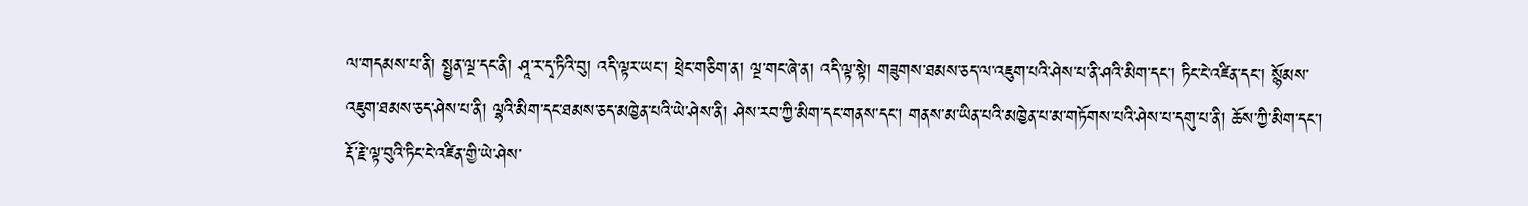ལ་གདམས་པ་ནི། སྤྱན་ལྔ་དང་ནི། ཤཱ་ར་དྭ་ཏིའི་བུ། འདི་ལྟར་ཡང་། ཕྲེང་གཅིག་ན། ལྔ་གང་ཞེ་ན། འདི་ལྟ་སྟེ། གཟུགས་ཐམས་ཅད་ལ་འཇུག་པའི་ཤེས་པ་ནི་ཤའི་མིག་དང་། ཏིང་ངེ་འཛིན་དང་། སྙོམས་འཇུག་ཐམས་ཅད་ཤེས་པ་ནི། ལྷའི་མིག་དང་ཐམས་ཅད་མཁྱེན་པའི་ཡེ་ཤེས་ནི། ཤེས་རབ་ཀྱི་མིག་དང་གནས་དང་། གནས་མ་ཡིན་པའི་མཁྱེན་པ་མ་གཏོགས་པའི་ཤེས་པ་དགུ་པ་ནི། ཆོས་ཀྱི་མིག་དང་། རྡོ་རྗེ་ལྟ་བུའི་ཏིང་ངེ་འཛིན་གྱི་ཡེ་ཤེས་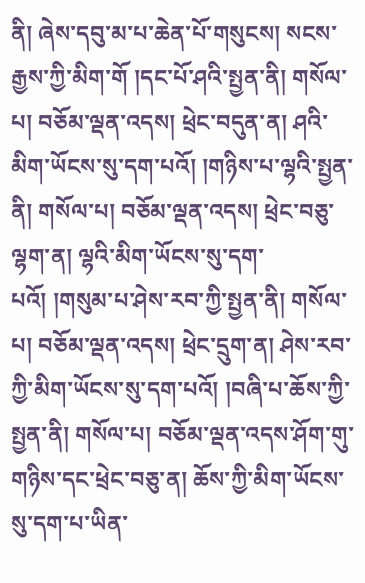ནི། ཞེས་དབུ་མ་པ་ཆེན་པོ་གསུངས། སངས་རྒྱས་ཀྱི་མིག་གོ །དང་པོ་ཤའི་སྤྱན་ནི། གསོལ་པ། བཅོམ་ལྡན་འདས། ཕྲེང་བདུན་ན། ཤའི་མིག་ཡོངས་སུ་དག་པའོ། །གཉིས་པ་ལྷའི་སྤྱན་ནི། གསོལ་པ། བཅོམ་ལྡན་འདས། ཕྲེང་བཅུ་ལྷག་ན། ལྷའི་མིག་ཡོངས་སུ་དག་པའོ། །གསུམ་པ་ཤེས་རབ་ཀྱི་སྤྱན་ནི། གསོལ་པ། བཅོམ་ལྡན་འདས། ཕྲེང་དྲུག་ན། ཤེས་རབ་ཀྱི་མིག་ཡོངས་སུ་དག་པའོ། །བཞི་པ་ཆོས་ཀྱི་སྤྱན་ནི། གསོལ་པ། བཅོམ་ལྡན་འདས་ཤོག་གུ་གཉིས་དང་ཕྲེང་བཅུ་ན། ཆོས་ཀྱི་མིག་ཡོངས་སུ་དག་པ་ཡིན་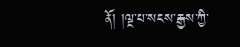ནོ། །ལྔ་པ་སངས་རྒྱས་ཀྱི་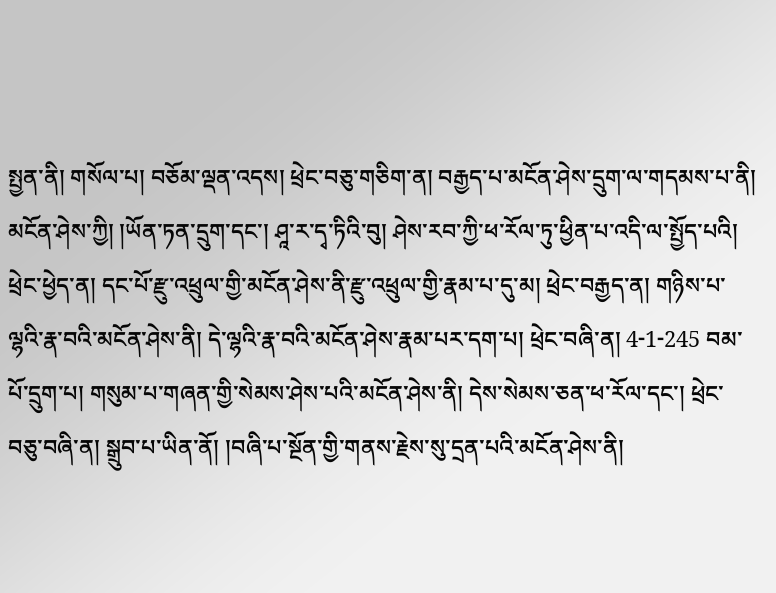སྤྱན་ནི། གསོལ་པ། བཅོམ་ལྡན་འདས། ཕྲེང་བཅུ་གཅིག་ན། བརྒྱད་པ་མངོན་ཤེས་དྲུག་ལ་གདམས་པ་ནི། མངོན་ཤེས་ཀྱི། །ཡོན་ཏན་དྲུག་དང་། ཤཱ་ར་དྭ་ཏིའི་བུ། ཤེས་རབ་ཀྱི་ཕ་རོལ་ཏུ་ཕྱིན་པ་འདི་ལ་སྤྱོད་པའི། ཕྲེང་ཕྱེད་ན། དང་པོ་རྫུ་འཕྲུལ་གྱི་མངོན་ཤེས་ནི་རྫུ་འཕྲུལ་གྱི་རྣམ་པ་དུ་མ། ཕྲེང་བརྒྱད་ན། གཉིས་པ་ལྷའི་རྣ་བའི་མངོན་ཤེས་ནི། དེ་ལྷའི་རྣ་བའི་མངོན་ཤེས་རྣམ་པར་དག་པ། ཕྲེང་བཞི་ན། 4-1-245 བམ་པོ་དྲུག་པ། གསུམ་པ་གཞན་གྱི་སེམས་ཤེས་པའི་མངོན་ཤེས་ནི། དེས་སེམས་ཅན་ཕ་རོལ་དང་། ཕྲེང་བཅུ་བཞི་ན། སྒྲུབ་པ་ཡིན་ནོ། །བཞི་པ་སྔོན་གྱི་གནས་རྗེས་སུ་དྲན་པའི་མངོན་ཤེས་ནི།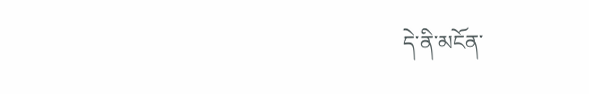དེ་ནི་མངོན་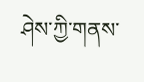ཤེས་ཀྱི་གནས་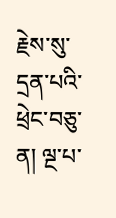རྗེས་སུ་དྲན་པའི་ཕྲེང་བཅུ་ན། ལྔ་པ་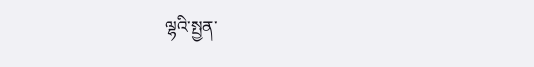ལྷའི་སྤྱན་